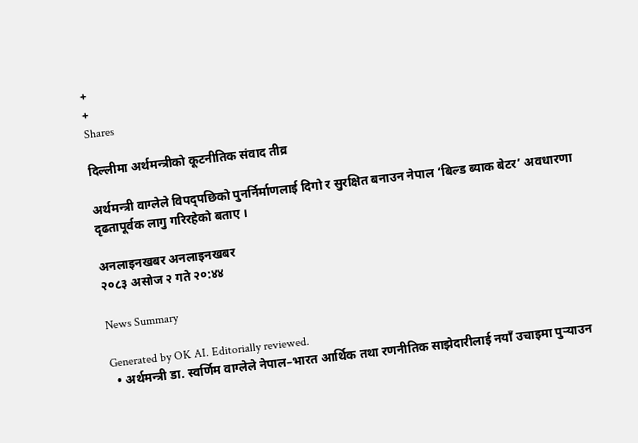+
+
Shares

दिल्लीमा अर्थमन्त्रीको कूटनीतिक संवाद तीव्र

अर्थमन्त्री वाग्लेले विपद्पछिको पुनर्निर्माणलाई दिगो र सुरक्षित बनाउन नेपाल ‘बिल्ड ब्याक बेटर’ अवधारणा दृढतापूर्वक लागु गरिरहेको बताए ।

अनलाइनखबर अनलाइनखबर
२०८३ असोज २ गते २०:४४

News Summary

Generated by OK AI. Editorially reviewed.
  • अर्थमन्त्री डा. स्वर्णिम वाग्लेले नेपाल–भारत आर्थिक तथा रणनीतिक साझेदारीलाई नयाँ उचाइमा पुर्‍याउन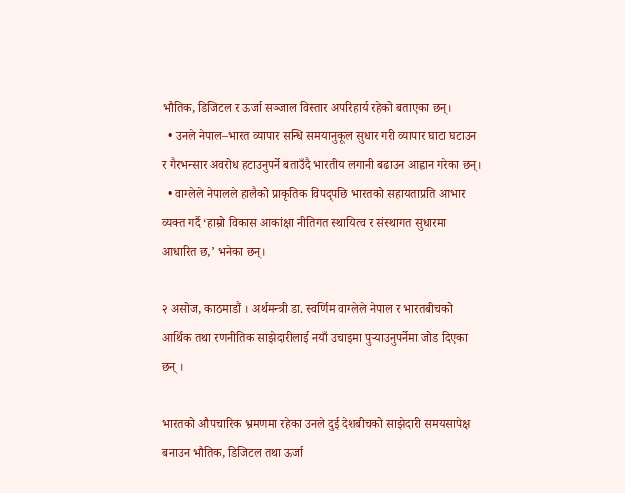भौतिक, डिजिटल र ऊर्जा सञ्जाल विस्तार अपरिहार्य रहेको बताएका छन्।
  • उनले नेपाल–भारत व्यापार सन्धि समयानुकूल सुधार गरी व्यापार घाटा घटाउन र गैरभन्सार अवरोध हटाउनुपर्ने बताउँदै भारतीय लगानी बढाउन आह्वान गरेका छन्।
  • वाग्लेले नेपालले हालैको प्राकृतिक विपद्पछि भारतको सहायताप्रति आभार व्यक्त गर्दै ‘हाम्रो विकास आकांक्षा नीतिगत स्थायित्व र संस्थागत सुधारमा आधारित छ,’ भनेका छन्।

२ असोज, काठमाडौं । अर्थमन्त्री डा. स्वर्णिम वाग्लेले नेपाल र भारतबीचको आर्थिक तथा रणनीतिक साझेदारीलाई नयाँ उचाइमा पुर्‍याउनुपर्नेमा जोड दिएका छन् ।

भारतको औपचारिक भ्रमणमा रहेका उनले दुई देशबीचको साझेदारी समयसापेक्ष बनाउन भौतिक, डिजिटल तथा ऊर्जा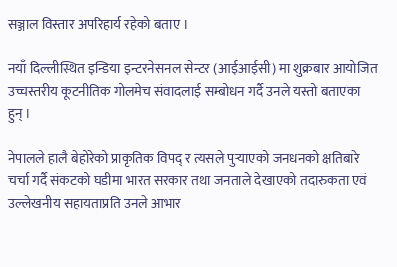सञ्जाल विस्तार अपरिहार्य रहेको बताए ।

नयाँ दिल्लीस्थित इन्डिया इन्टरनेसनल सेन्टर (आईआईसी) मा शुक्रबार आयोजित उच्चस्तरीय कूटनीतिक गोलमेच संवादलाई सम्बोधन गर्दै उनले यस्तो बताएका हुन् ।

नेपालले हालै बेहोरेको प्राकृतिक विपद् र त्यसले पुर्‍याएको जनधनको क्षतिबारे चर्चा गर्दै संकटको घडीमा भारत सरकार तथा जनताले देखाएको तदारुकता एवं उल्लेखनीय सहायताप्रति उनले आभार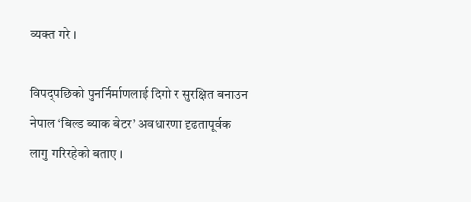व्यक्त गरे ।

विपद्पछिको पुनर्निर्माणलाई दिगो र सुरक्षित बनाउन नेपाल ‘बिल्ड ब्याक बेटर’ अवधारणा दृढतापूर्वक लागु गरिरहेको बताए ।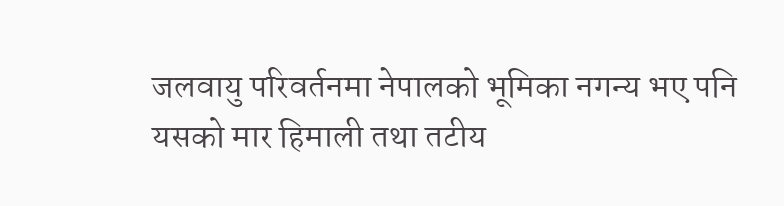जलवायु परिवर्तनमा नेपालको भूमिका नगन्य भए पनि यसको मार हिमाली तथा तटीय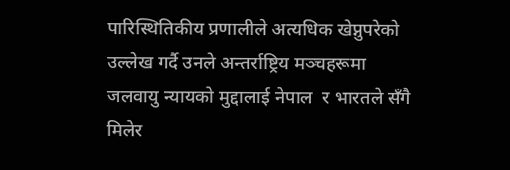पारिस्थितिकीय प्रणालीले अत्यधिक खेप्नुपरेको उल्लेख गर्दै उनले अन्तर्राष्ट्रिय मञ्चहरूमा जलवायु न्यायको मुद्दालाई नेपाल  र भारतले सँगै मिलेर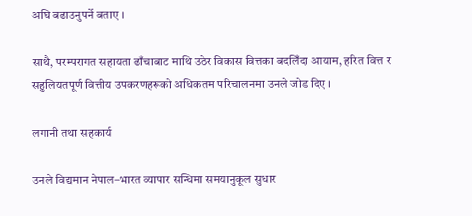अघि बढाउनुपर्ने बताए ।

साथै, परम्परागत सहायता ढाँचाबाट माथि उठेर विकास वित्तका बदलिँदा आयाम, हरित वित्त र सहुलियतपूर्ण वित्तीय उपकरणहरूको अधिकतम परिचालनमा उनले जोड दिए ।

लगानी तथा सहकार्य

उनले विद्यमान नेपाल–भारत व्यापार सन्धिमा समयानुकूल सुधार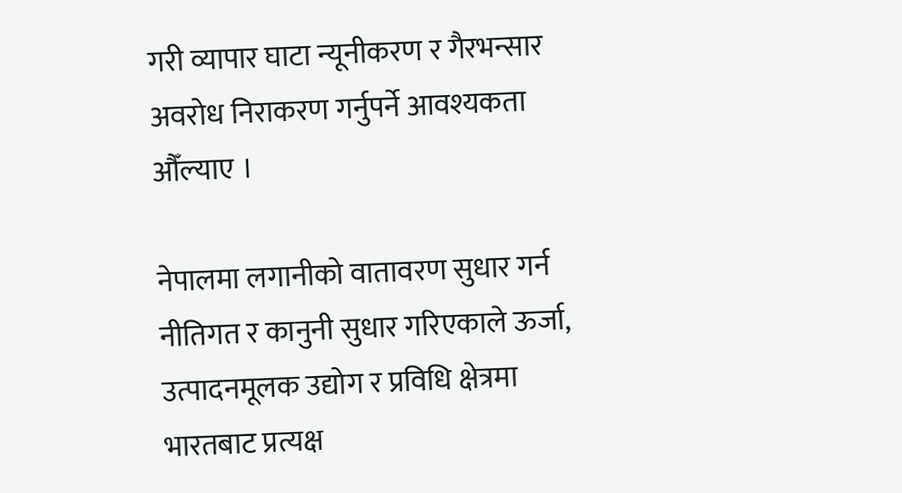गरी व्यापार घाटा न्यूनीकरण र गैरभन्सार अवरोध निराकरण गर्नुपर्ने आवश्यकता औँल्याए ।

नेपालमा लगानीको वातावरण सुधार गर्न नीतिगत र कानुनी सुधार गरिएकाले ऊर्जा, उत्पादनमूलक उद्योग र प्रविधि क्षेत्रमा भारतबाट प्रत्यक्ष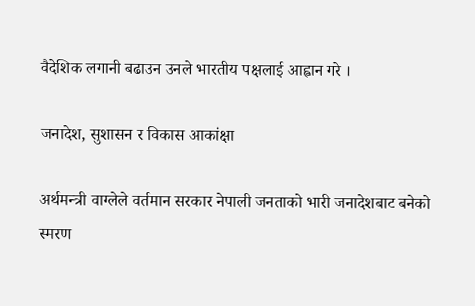वैदेशिक लगानी बढाउन उनले भारतीय पक्षलाई आह्वान गरे ।

जनादेश, सुशासन र विकास आकांक्षा

अर्थमन्त्री वाग्लेले वर्तमान सरकार नेपाली जनताको भारी जनादेशबाट बनेको स्मरण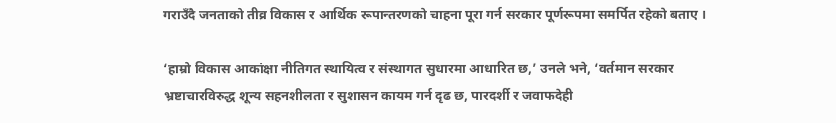गराउँदै जनताको तीव्र विकास र आर्थिक रूपान्तरणको चाहना पूरा गर्न सरकार पूर्णरूपमा समर्पित रहेको बताए ।

‘हाम्रो विकास आकांक्षा नीतिगत स्थायित्व र संस्थागत सुधारमा आधारित छ,’ उनले भने, ‘वर्तमान सरकार भ्रष्टाचारविरुद्ध शून्य सहनशीलता र सुशासन कायम गर्न दृढ छ, पारदर्शी र जवाफदेही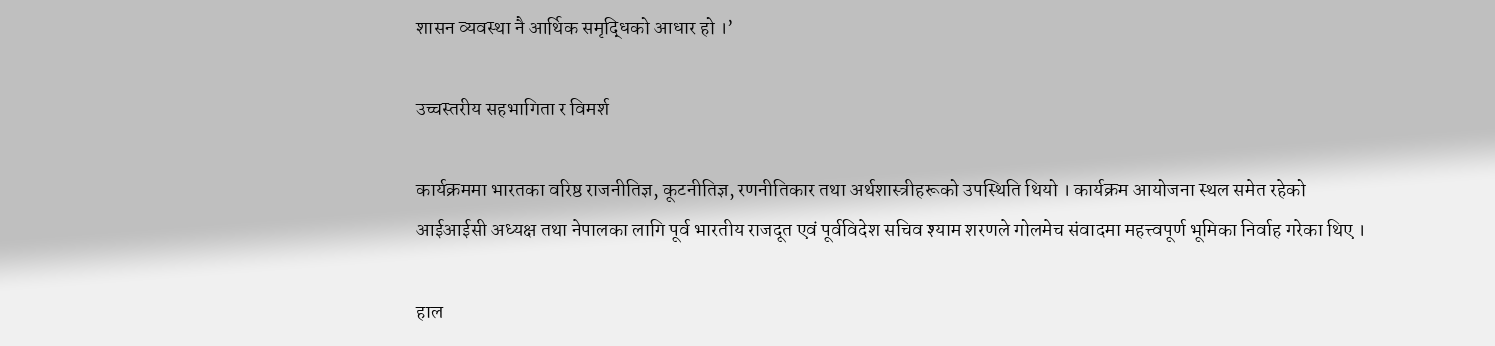शासन व्यवस्था नै आर्थिक समृद्धिको आधार हो ।’

उच्चस्तरीय सहभागिता र विमर्श

कार्यक्रममा भारतका वरिष्ठ राजनीतिज्ञ, कूटनीतिज्ञ, रणनीतिकार तथा अर्थशास्त्रीहरूको उपस्थिति थियो । कार्यक्रम आयोजना स्थल समेत रहेको आईआईसी अध्यक्ष तथा नेपालका लागि पूर्व भारतीय राजदूत एवं पूर्वविदेश सचिव श्याम शरणले गोलमेच संवादमा महत्त्वपूर्ण भूमिका निर्वाह गरेका थिए ।

हाल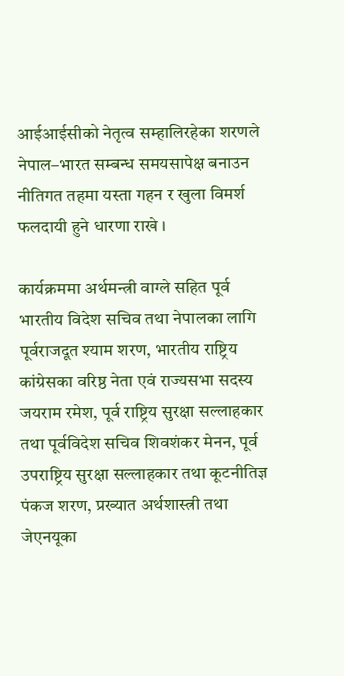आईआईसीको नेतृत्व सम्हालिरहेका शरणले नेपाल–भारत सम्बन्ध समयसापेक्ष बनाउन नीतिगत तहमा यस्ता गहन र खुला विमर्श फलदायी हुने धारणा राखे ।

कार्यक्रममा अर्थमन्त्री वाग्ले सहित पूर्व भारतीय विदेश सचिव तथा नेपालका लागि पूर्वराजदूत श्याम शरण, भारतीय राष्ट्रिय कांग्रेसका वरिष्ठ नेता एवं राज्यसभा सदस्य जयराम रमेश, पूर्व राष्ट्रिय सुरक्षा सल्लाहकार तथा पूर्वविदेश सचिव शिवशंकर मेनन, पूर्व उपराष्ट्रिय सुरक्षा सल्लाहकार तथा कूटनीतिज्ञ पंकज शरण, प्रख्यात अर्थशास्त्री तथा जेएनयूका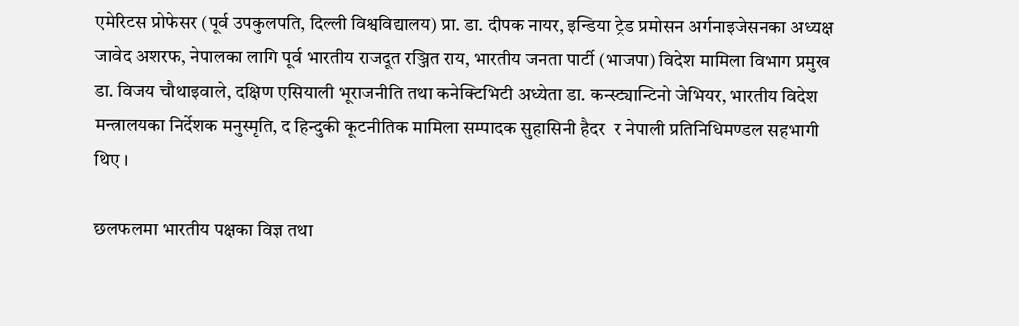एमेरिटस प्रोफेसर (पूर्व उपकुलपति, दिल्ली विश्वविद्यालय) प्रा. डा. दीपक नायर, इन्डिया ट्रेड प्रमोसन अर्गनाइजेसनका अध्यक्ष जावेद अशरफ, नेपालका लागि पूर्व भारतीय राजदूत रञ्जित राय, भारतीय जनता पार्टी (भाजपा) विदेश मामिला विभाग प्रमुख डा. विजय चौथाइवाले, दक्षिण एसियाली भूराजनीति तथा कनेक्टिभिटी अध्येता डा. कन्स्ट्यान्टिनो जेभियर, भारतीय विदेश मन्त्रालयका निर्देशक मनुस्मृति, द हिन्दुकी कूटनीतिक मामिला सम्पादक सुहासिनी हैदर  र नेपाली प्रतिनिधिमण्डल सहभागी थिए ।

छलफलमा भारतीय पक्षका विज्ञ तथा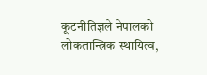कूटनीतिज्ञले नेपालको लोकतान्त्रिक स्थायित्व,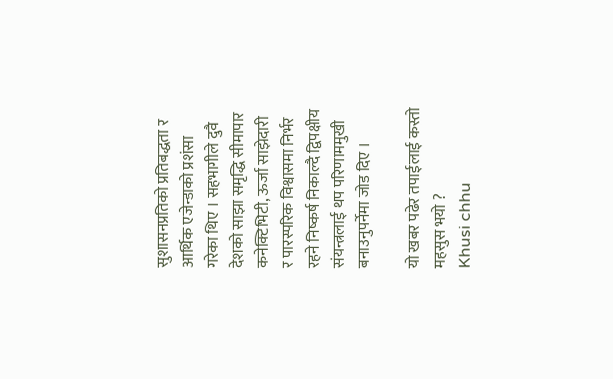सुशासनप्रतिको प्रतिबद्धता र आर्थिक एजेन्डाको प्रशंसा गरेका थिए । सहभागीले दुवै देशको साझा समृद्धि सीमापार कनेक्टिभिटी, ऊर्जा साझेदारी र पारस्परिक विश्वासमा निर्भर रहने निष्कर्ष निकाल्दै द्विपक्षीय संयन्त्रलाई थप परिणाममुखी बनाउनुपर्नेमा जोड दिए ।

यो खबर पढेर तपाईलाई कस्तो महसुस भयो ?
Khusi chhu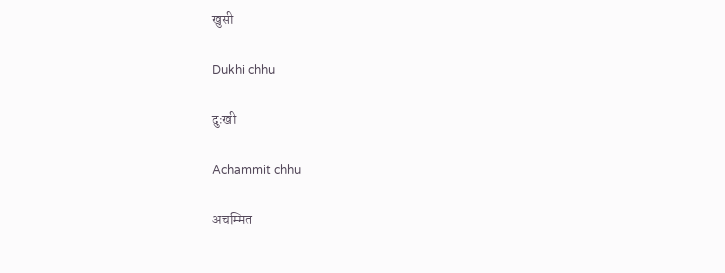खुसी

Dukhi chhu

दुःखी

Achammit chhu

अचम्मित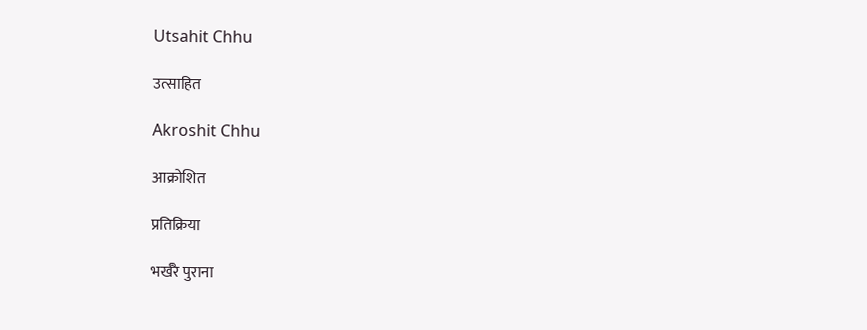Utsahit Chhu

उत्साहित

Akroshit Chhu

आक्रोशित

प्रतिक्रिया

भर्खरै पुराना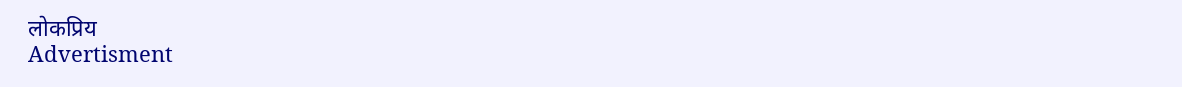लोकप्रिय
Advertisment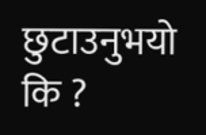छुटाउनुभयो कि ?